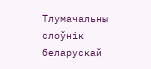Тлумачальны слоўнік беларускай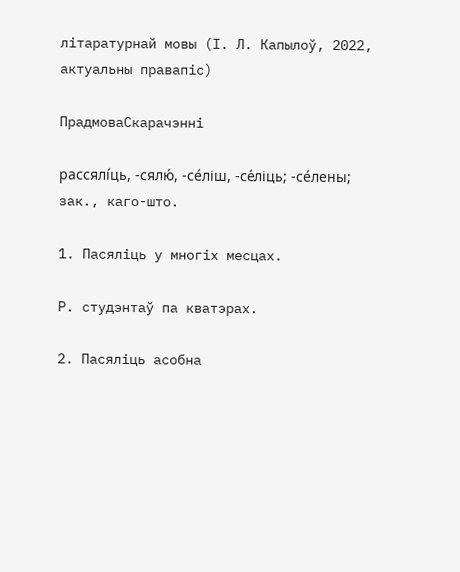літаратурнай мовы (І. Л. Капылоў, 2022, актуальны правапіс)

ПрадмоваСкарачэнні

рассялі́ць, -сялю́, -се́ліш, -се́ліць; -се́лены; зак., каго-што.

1. Пасяліць у многіх месцах.

Р. студэнтаў па кватэрах.

2. Пасяліць асобна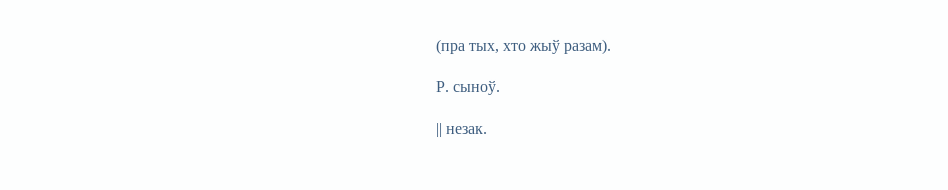(пра тых, хто жыў разам).

Р. сыноў.

|| незак.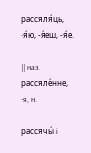рассяля́ць, -я́ю, -я́еш, -я́е.

|| наз. рассяле́нне, -я, н.

рассячы́ і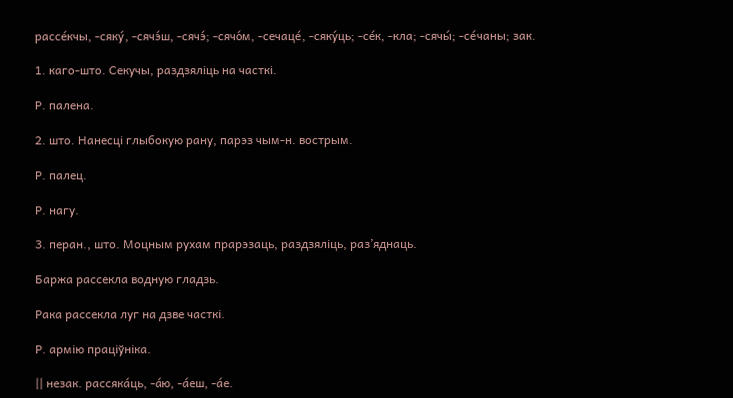рассе́кчы, -сяку́, -сячэ́ш, -сячэ́; -сячо́м, -сечаце́, -сяку́ць; -се́к, -кла; -сячы́; -се́чаны; зак.

1. каго-што. Секучы, раздзяліць на часткі.

Р. палена.

2. што. Нанесці глыбокую рану, парэз чым-н. вострым.

Р. палец.

Р. нагу.

3. перан., што. Моцным рухам прарэзаць, раздзяліць, раз’яднаць.

Баржа рассекла водную гладзь.

Рака рассекла луг на дзве часткі.

Р. армію праціўніка.

|| незак. рассяка́ць, -а́ю, -а́еш, -а́е.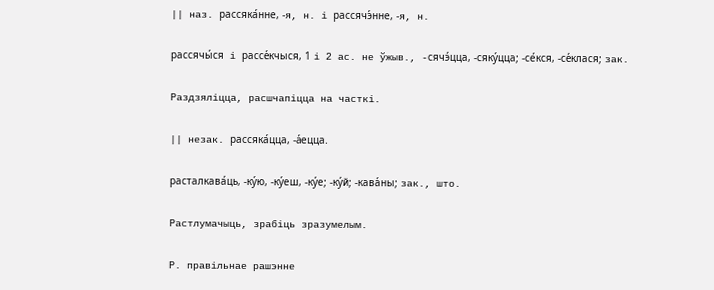|| наз. рассяка́нне, -я, н. і рассячэ́нне, -я, н.

рассячы́ся і рассе́кчыся, 1 і 2 ас. не ўжыв., -сячэ́цца, -сяку́цца; -се́кся, -се́клася; зак.

Раздзяліцца, расшчапіцца на часткі.

|| незак. рассяка́цца, -а́ецца.

расталкава́ць, -ку́ю, -ку́еш, -ку́е; -ку́й; -кава́ны; зак., што.

Растлумачыць, зрабіць зразумелым.

Р. правільнае рашэнне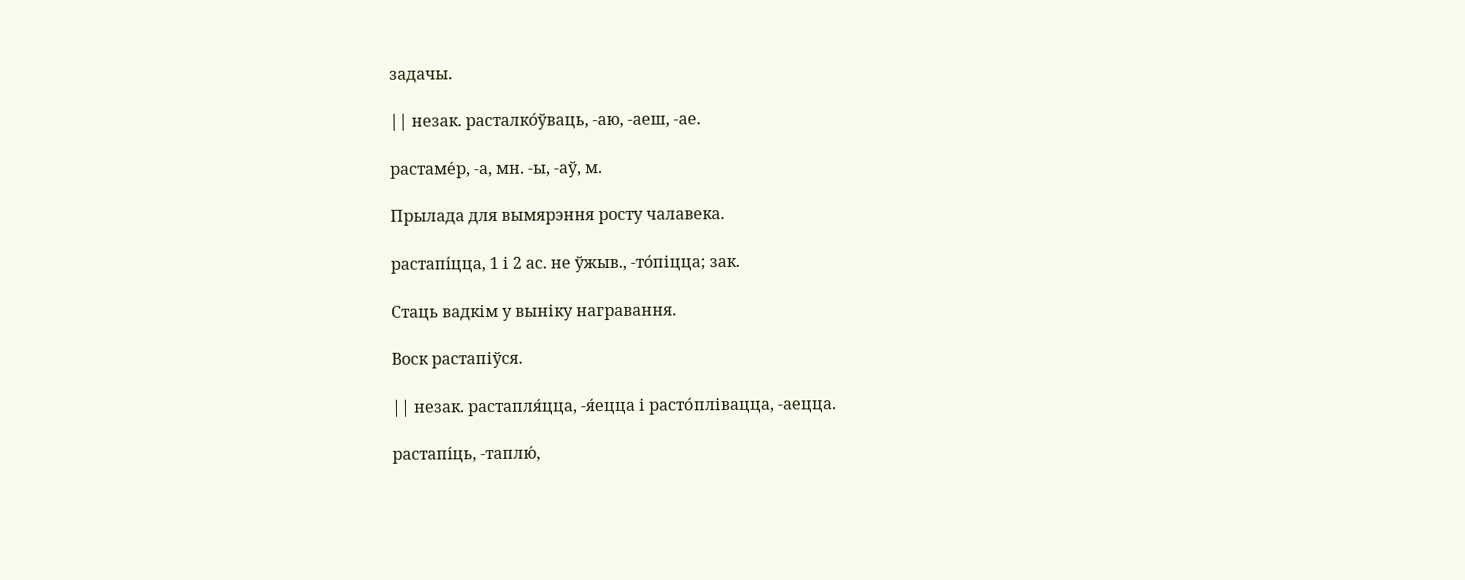задачы.

|| незак. расталко́ўваць, -аю, -аеш, -ае.

растаме́р, -а, мн. -ы, -аў, м.

Прылада для вымярэння росту чалавека.

растапі́цца, 1 і 2 ас. не ўжыв., -то́піцца; зак.

Стаць вадкім у выніку награвання.

Воск растапіўся.

|| незак. растапля́цца, -я́ецца і расто́плівацца, -аецца.

растапі́ць, -таплю́,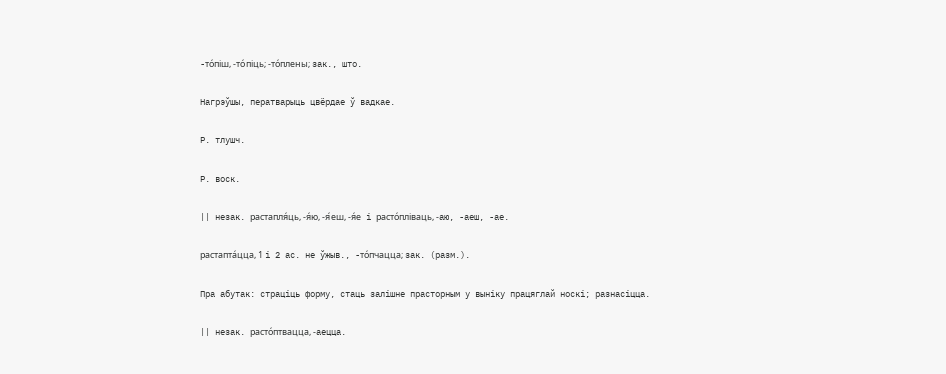-то́піш, -то́піць; -то́плены; зак., што.

Нагрэўшы, ператварыць цвёрдае ў вадкае.

Р. тлушч.

Р. воск.

|| незак. растапля́ць, -я́ю, -я́еш, -я́е і расто́пліваць, -аю, -аеш, -ае.

растапта́цца, 1 і 2 ас. не ўжыв., -то́пчацца; зак. (разм.).

Пра абутак: страціць форму, стаць залішне прасторным у выніку працяглай носкі; разнасіцца.

|| незак. расто́птвацца, -аецца.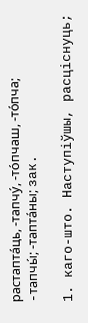растапта́ць, -тапчу́, -то́пчаш, -то́пча; -тапчы́; -тапта́ны; зак.

1. каго-што. Наступіўшы, расціснуць;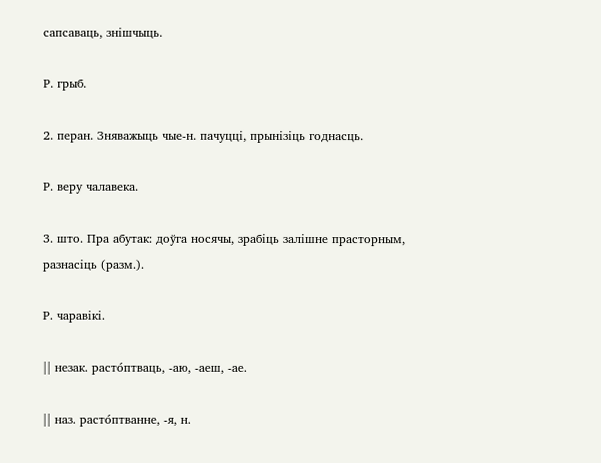сапсаваць, знішчыць.

Р. грыб.

2. перан. Зняважыць чые-н. пачуцці, прынізіць годнасць.

Р. веру чалавека.

3. што. Пра абутак: доўга носячы, зрабіць залішне прасторным, разнасіць (разм.).

Р. чаравікі.

|| незак. расто́птваць, -аю, -аеш, -ае.

|| наз. расто́птванне, -я, н.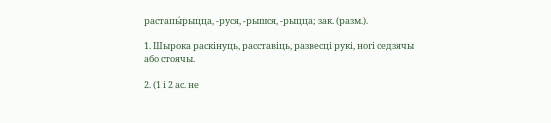растапы́рыцца, -руся, -рышся, -рыцца; зак. (разм.).

1. Шырока раскінуць, расставіць, развесці рукі, ногі седзячы або стоячы.

2. (1 і 2 ас. не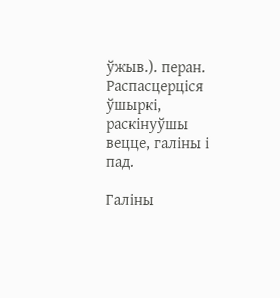ўжыв.). перан. Распасцерціся ўшыркі, раскінуўшы вецце, галіны і пад.

Галіны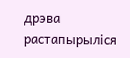дрэва растапырыліся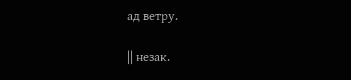ад ветру.

|| незак.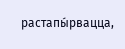растапы́рвацца,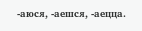-аюся, -аешся, -аецца.